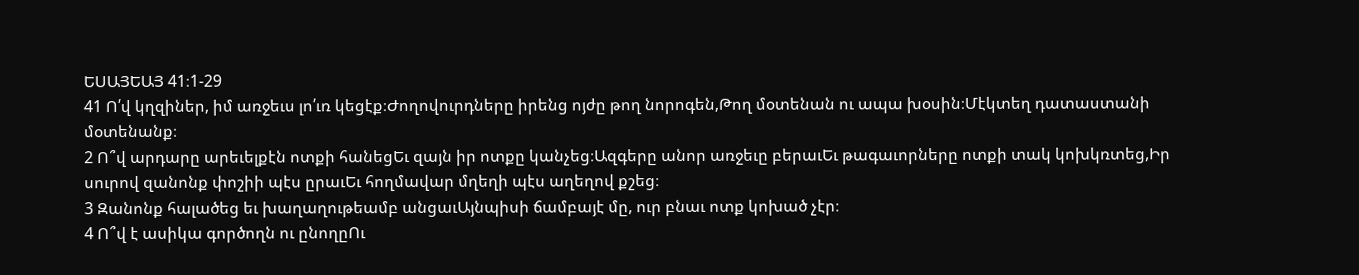ԵՍԱՅԵԱՅ 41։1-29
41 Ո՛վ կղզիներ, իմ առջեւս լո՛ւռ կեցէք։Ժողովուրդները իրենց ոյժը թող նորոգեն,Թող մօտենան ու ապա խօսին։Մէկտեղ դատաստանի մօտենանք։
2 Ո՞վ արդարը արեւելքէն ոտքի հանեցԵւ զայն իր ոտքը կանչեց։Ազգերը անոր առջեւը բերաւԵւ թագաւորները ոտքի տակ կոխկռտեց,Իր սուրով զանոնք փոշիի պէս ըրաւԵւ հողմավար մղեղի պէս աղեղով քշեց։
3 Զանոնք հալածեց եւ խաղաղութեամբ անցաւԱյնպիսի ճամբայէ մը, ուր բնաւ ոտք կոխած չէր։
4 Ո՞վ է ասիկա գործողն ու ընողըՈւ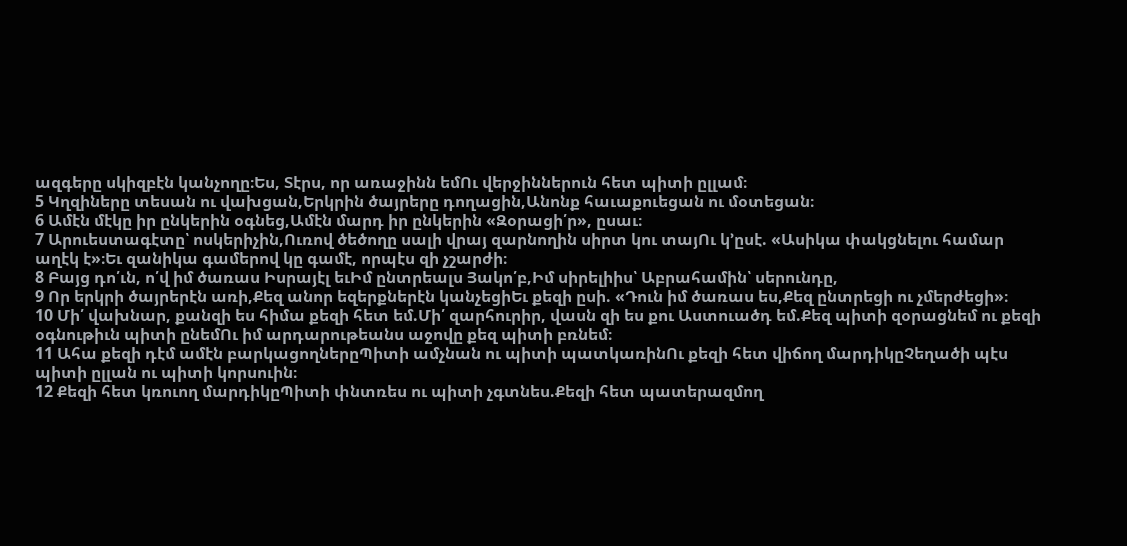ազգերը սկիզբէն կանչողը։Ես, Տէրս, որ առաջինն եմՈւ վերջիններուն հետ պիտի ըլլամ։
5 Կղզիները տեսան ու վախցան,Երկրին ծայրերը դողացին,Անոնք հաւաքուեցան ու մօտեցան։
6 Ամէն մէկը իր ընկերին օգնեց,Ամէն մարդ իր ընկերին «Զօրացի՛ր», ըսաւ։
7 Արուեստագէտը՝ ոսկերիչին,Ուռով ծեծողը սալի վրայ զարնողին սիրտ կու տայՈւ կ’ըսէ. «Ասիկա փակցնելու համար աղէկ է»։Եւ զանիկա գամերով կը գամէ, որպէս զի չշարժի։
8 Բայց դո՛ւն, ո՛վ իմ ծառաս Իսրայէլ եւԻմ ընտրեալս Յակո՛բ,Իմ սիրելիիս՝ Աբրահամին՝ սերունդը,
9 Որ երկրի ծայրերէն առի,Քեզ անոր եզերքներէն կանչեցիԵւ քեզի ըսի. «Դուն իմ ծառաս ես,Քեզ ընտրեցի ու չմերժեցի»։
10 Մի՛ վախնար, քանզի ես հիմա քեզի հետ եմ.Մի՛ զարհուրիր, վասն զի ես քու Աստուածդ եմ.Քեզ պիտի զօրացնեմ ու քեզի օգնութիւն պիտի ընեմՈւ իմ արդարութեանս աջովը քեզ պիտի բռնեմ։
11 Ահա քեզի դէմ ամէն բարկացողներըՊիտի ամչնան ու պիտի պատկառինՈւ քեզի հետ վիճող մարդիկըՉեղածի պէս պիտի ըլլան ու պիտի կորսուին։
12 Քեզի հետ կռուող մարդիկըՊիտի փնտռես ու պիտի չգտնես.Քեզի հետ պատերազմող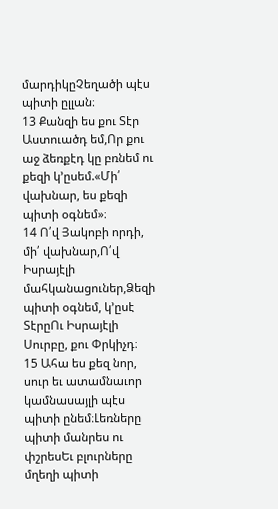մարդիկըՉեղածի պէս պիտի ըլլան։
13 Քանզի ես քու Տէր Աստուածդ եմ,Որ քու աջ ձեռքէդ կը բռնեմ ու քեզի կ’ըսեմ.«Մի՛ վախնար, ես քեզի պիտի օգնեմ»։
14 Ո՛վ Յակոբի որդի, մի՛ վախնար,Ո՛վ Իսրայէլի մահկանացուներ,Ձեզի պիտի օգնեմ, կ’ըսէ ՏէրըՈւ Իսրայէլի Սուրբը, քու Փրկիչդ։
15 Ահա ես քեզ նոր, սուր եւ ատամնաւոր կամնասայլի պէս պիտի ընեմ։Լեռները պիտի մանրես ու փշրեսԵւ բլուրները մղեղի պիտի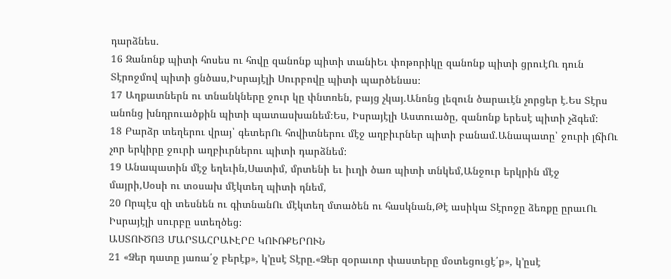դարձնես.
16 Զանոնք պիտի հոսես ու հովը զանոնք պիտի տանիԵւ փոթորիկը զանոնք պիտի ցրուէՈւ դուն Տէրոջմով պիտի ցնծաս,Իսրայէլի Սուրբովը պիտի պարծենաս։
17 Աղքատներն ու տնանկները ջուր կը փնտռեն, բայց չկայ.Անոնց լեզուն ծարաւէն չորցեր է.Ես Տէրս անոնց խնդրուածքին պիտի պատասխանեմ։Ես, Իսրայէլի Աստուածը, զանոնք երեսէ պիտի չձգեմ։
18 Բարձր տեղերու վրայ՝ գետերՈւ հովիտներու մէջ աղբիւրներ պիտի բանամ.Անապատը՝ ջուրի լճիՈւ չոր երկիրը ջուրի աղբիւրներու պիտի դարձնեմ։
19 Անապատին մէջ եղեւին,Սատիմ, մրտենի եւ իւղի ծառ պիտի տնկեմ,Անջուր երկրին մէջ մայրի,Սօսի ու տօսախ մէկտեղ պիտի դնեմ,
20 Որպէս զի տեսնեն ու գիտնանՈւ մէկտեղ մտածեն ու հասկնան,Թէ ասիկա Տէրոջը ձեռքը ըրաւՈւ Իսրայէլի սուրբը ստեղծեց։
ԱՍՏՈՒԾՈՅ ՄԱՐՏԱՀՐԱՒԷՐԸ ԿՈՒՌՔԵՐՈՒՆ
21 «Ձեր դատը յառա՛ջ բերէք», կ’ըսէ Տէրը.«Ձեր զօրաւոր փաստերը մօտեցուցէ՛ք», կ’ըսէ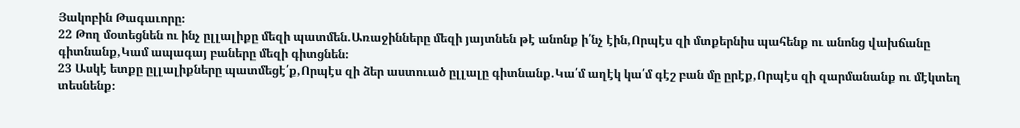Յակոբին Թագաւորը։
22 Թող մօտեցնեն ու ինչ ըլլալիքը մեզի պատմեն.Առաջինները մեզի յայտնեն թէ անոնք ի՛նչ էին,Որպէս զի մտքերնիս պահենք ու անոնց վախճանը գիտնանք,Կամ ապագայ բաները մեզի գիտցնեն։
23 Ասկէ ետքը ըլլալիքները պատմեցէ՛ք,Որպէս զի ձեր աստուած ըլլալը գիտնանք.Կա՛մ աղէկ կա՛մ գէշ բան մը ըրէք,Որպէս զի զարմանանք ու մէկտեղ տեսնենք։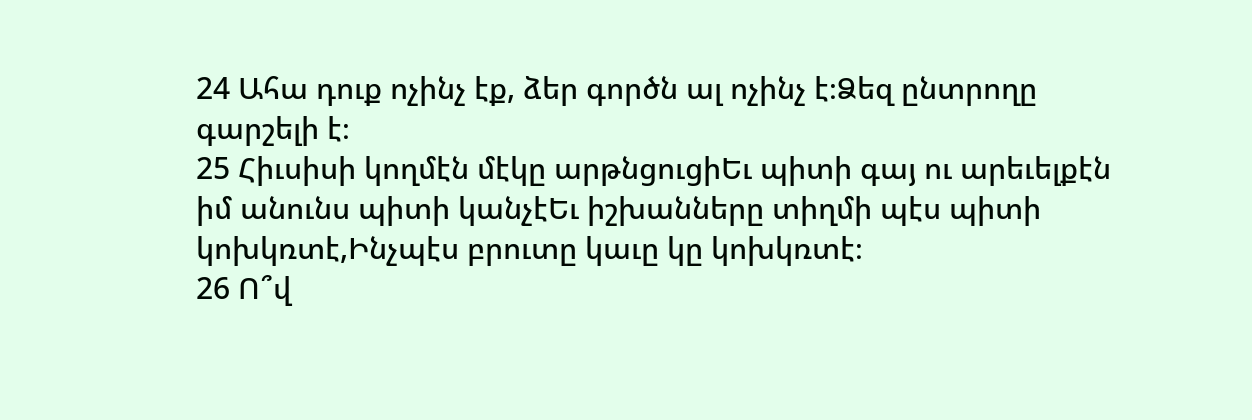24 Ահա դուք ոչինչ էք, ձեր գործն ալ ոչինչ է։Ձեզ ընտրողը գարշելի է։
25 Հիւսիսի կողմէն մէկը արթնցուցիԵւ պիտի գայ ու արեւելքէն իմ անունս պիտի կանչէԵւ իշխանները տիղմի պէս պիտի կոխկռտէ,Ինչպէս բրուտը կաւը կը կոխկռտէ։
26 Ո՞վ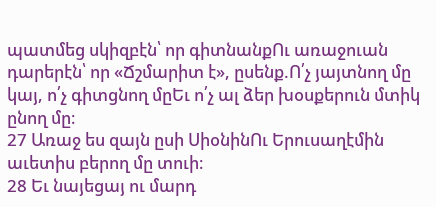պատմեց սկիզբէն՝ որ գիտնանքՈւ առաջուան դարերէն՝ որ «Ճշմարիտ է», ըսենք.Ո՛չ յայտնող մը կայ, ո՛չ գիտցնող մըԵւ ո՛չ ալ ձեր խօսքերուն մտիկ ընող մը։
27 Առաջ ես զայն ըսի ՍիօնինՈւ Երուսաղէմին աւետիս բերող մը տուի։
28 Եւ նայեցայ ու մարդ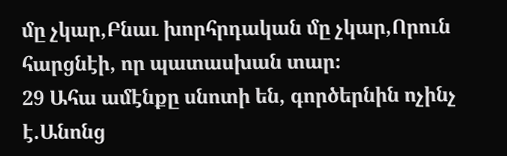մը չկար,Բնաւ խորհրդական մը չկար,Որուն հարցնէի, որ պատասխան տար։
29 Ահա ամէնքը սնոտի են, գործերնին ոչինչ է.Անոնց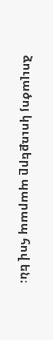ձուլածոյ կուռքերը պարապ հով են։